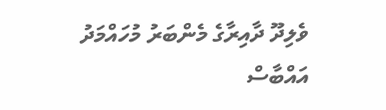ވެލިދޫ ދާއިރާގެ މެންބަރު މުހައްމަދު އައްބާސް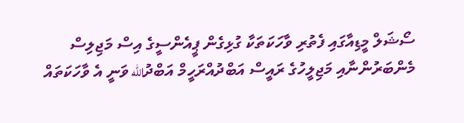ސޯޝަލް މީޑިއާގައި ފެތުރި ވާހަކަތަކާ ގުޅިގެން ޕީއެންސީގެ އިސް މަޖިލިސް މެންބަރުންނާއި މަޖިލީހުގެ ރައީސް އަބްދުއްރަހީމް އަބްދުالله ވަނީ އެ ވާހަކަތައް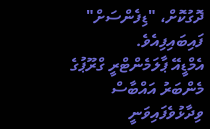ދޮގުކޮށް، "ޑިފެންސަށް" ފައިބައިފިއެވެ.
އެމްޑީއޭ ޕާލަމެންޓްރީ ގްރޫޕުގެ މެންބަރު އައްބާސް ވިދާޅުވެފައިވަނީ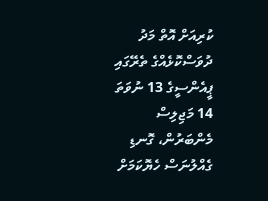ކުރިއަށް އޮތް މަދު ދުވަސްކޮޅެއްގެ ތެރޭގައި ޕީއެންސީގެ 13 ނުވަތަ 14 މަޖިލިސް މެންބަރުން، ގޮނޑި ގެއްލުނަސް ހެޔޮކަމަށް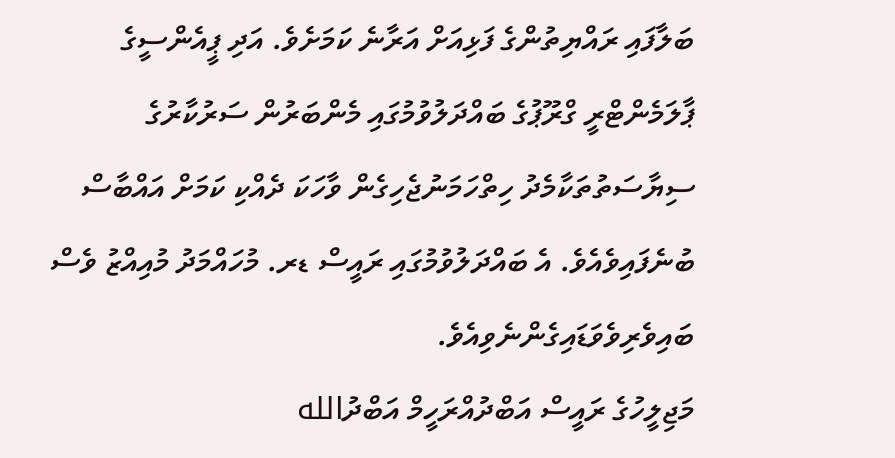ބަލާފައި ރައްޔިތުންގެ ފަޅިއަށް އަރާނެ ކަމަށެވެ. އަދި ޕީއެންސީގެ ޕާލަމެންޓްރީ ގްރޫޕުގެ ބައްދަލުވުމުގައި މެންބަރުން ސަރުކާރުގެ ސިޔާސަތުތަކާމެދު ހިތްހަމަނުޖެހިގެން ވާހަކަ ދެއްކި ކަމަށް އައްބާސް ބުނެފައިވެއެވެ. އެ ބައްދަލުވުމުގައި ރައީސް ޑރ. މުހައްމަދު މުއިއްޒު ވެސް ބައިވެރިވެވަޑައިގެންނެވިއެވެ.
މަޖިލީހުގެ ރައީސް އަބްދުއްރަހީމް އަބްދުالله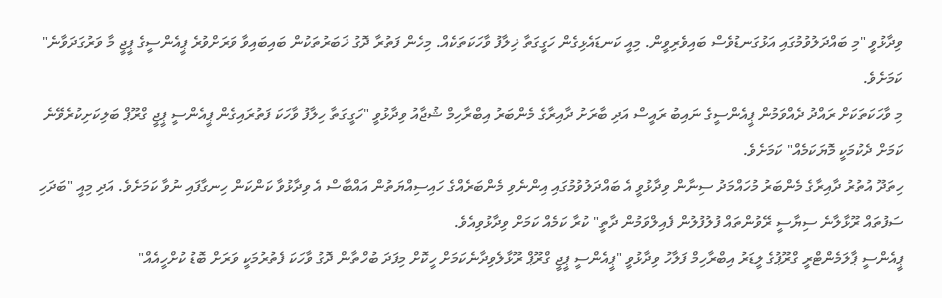ވިދާޅުވީ "މި ބައްދަލުވުމުގައި އަޅުގަނޑުވެސް ބައިވެރިވީން. މިއީ ކަނޑައެޅިގެން ހަގީގަތާ ޚިލާފު ވާހަކަތަކެއް. މިހެން ފަތުރާ ދޮގު ޚަބަރުތަކުން ބައިބައިވާ ވަރަށްވުރެ ޕީއެންސީގެ ޕީޖީ މާ ވަރުގަދަވާނެ" ކަމަށެވެ.
މި ވާހަކަތަކަށް ރައްދު ދެއްވަމުން ޕީއެންސީގެ ނައިބު ރައީސް އަދި ބާރަށު ދާއިރާގެ މެންބަރު އިބްރާހިމް ޝުޖާއު ވިދާޅުވީ "ހަގީގަތާ ހިލާފު ވާހަކަ ފަތުރައިގެން ޕީއެންސީ ޕީޖީ ގްރޫޕް ބަލިކަށިކުރެވޭނެ ކަމަށް ދެކުމަކީ މޮޔަކަމެއް" ކަމަށެވެ.
ހިތަދޫ އުތުރު ދާއިރާގެ މެންބަރު މުހައްމަދު ސިނާން ވިދާޅުވީ އެ ބައްދަލުވުމުގައި އިންނެވި މެންބަރެއްގެ ހައިސިއްޔަތުން އައްބާސް އެ ވިދާޅުވާ ކަންކަން ހިނގާފައި ނުވާ ކަމަށެވެ. އަދި މިއީ "ބަދަހި ސަފުތައް ރޫޅާލާނެ ސިޔާސީ ރޭވުންތައް ފުލުފުލުން ފެއިލްވަމުން ދާތީ" ކުރާ ކަމެއް ކަމަށް ވިދާޅުވިއެވެ.
ޕީއެންސީ ޕާލަމެންޓްރީ ގްރޫޕުގެ ލީޑަރު އިބްރާހިމް ފަލާހު ވިދާޅުވީ "ޕީއެންސީ ޕީޖީ ގްރޫޕް ރޫޅާލެވިދާނެކަމަށް ހީކޮށް މިފަދަ ބުހްތާން ދޮގު ވާހަކަ ފެތުރުމަކީ ވަރަށް ބޮޑު ކުށްހީއެއް"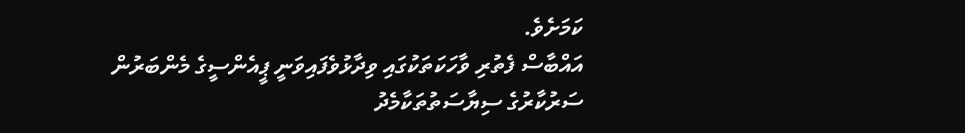ކަމަށެވެ.
އައްބާސް ފެތުރި ވާހަކަތަކުގައި ވިދާޅުވެފައިވަނީ ޕީއެންސީގެ މެންބަރުން ސަރުކާރުގެ ސިޔާސަތުތަކާމެދު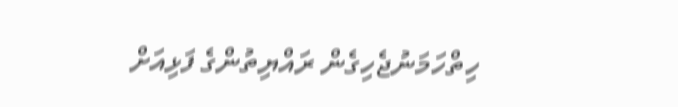ހިތްހަމަނުޖެހިގެން ރައްޔިތުންގެ ފަޅިއަށް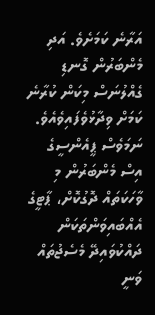އަރާނެ ކަމަށެވެ. އަދި މެންބަރުން ގޮނޑި ގެއްލުނަސް މިކަން ކުރާނެ ކަމަށް ވިދާޅުވެފައިވެއެވެ. ނަމަވެސް ޕީއެންސީގެ އިސް މެންބަރުން މި ވާހަކަތައް ދޮގުކޮށް، ޕާޓީގެ އެއްބައިވަންތަކަން ދައްކުވައިދޭ މެސެޖުތައް ވަނީ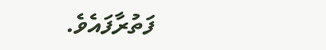ފަތުރާފައެވެ.